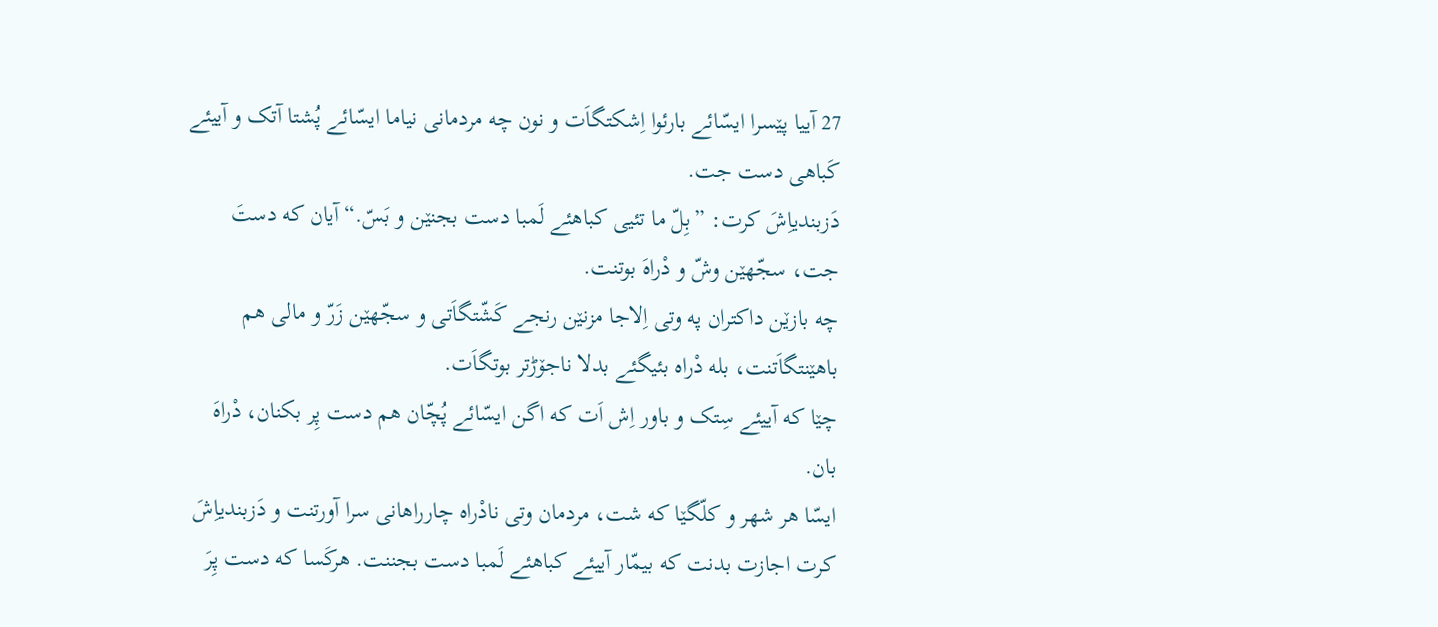27 آییا پێسرا ایسّائے بارئوا اِشکتگاَت و نون چه مردمانی نیاما ایسّائے پُشتا آتک و آییئے کَباهی دست جت.
دَزبندیاِشَ کرت: ”بِلّ ما تئیی کباهئے لَمبا دست بجنێن و بَسّ.“ آیان که دستَ جت، سجّهێن وشّ و دْراهَ بوتنت.
چه بازێن داکتران په وتی اِلاجا مزنێن رنجے کَشّتگاَتی و سجّهێن زَرّ و مالی هم باهێنتگاَتنت، بله دْراه بئیگئے بدلا ناجۆڑتر بوتگاَت.
چێا که آییئے سِتک و باور اِش اَت که اگن ایسّائے پُچّان هم دست پِر بکنان، دْراهَ بان.
ایسّا هر شهر و کلّگێا که شت، مردمان وتی نادْراه چارراهانی سرا آورتنت و دَزبندیاِشَ کرت اجازت بدنت که بیمّار آییئے کباهئے لَمبا دست بجننت. هرکَسا که دست پِرَ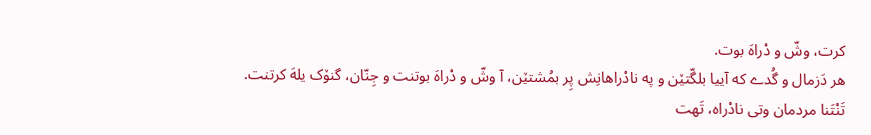کرت، وشّ و دْراهَ بوت.
هر دَزمال و گُدے که آییا بلگّتێن و په نادْراهانِش پِر بمُشتێن، آ وشّ و دْراهَ بوتنت و جِنّان، گنۆک یلهَ کرتنت.
تَنْتَنا مردمان وتی نادْراه، تَهت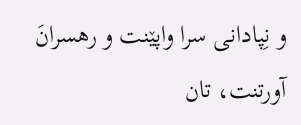و نِپادانی سرا واپێنت و رهسرانَ آورتنت، تان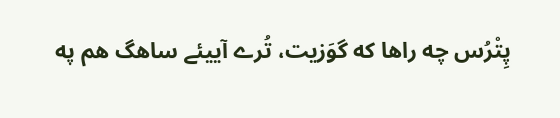پِتْرُس چه راها که گوَزیت، تُرے آییئے ساهگ هم په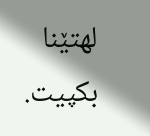لهتێنا بکپیت.